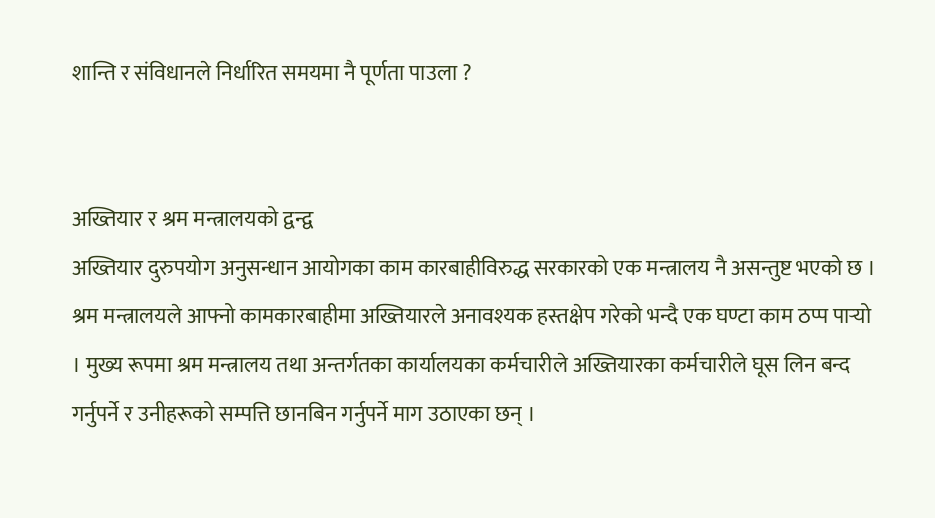शान्ति र संविधानले निर्धारित समयमा नै पूर्णता पाउला ?


अख्तियार र श्रम मन्त्रालयको द्वन्द्व
अख्तियार दुरुपयोग अनुसन्धान आयोगका काम कारबाहीविरुद्ध सरकारको एक मन्त्रालय नै असन्तुष्ट भएको छ । श्रम मन्त्रालयले आफ्नो कामकारबाहीमा अख्तियारले अनावश्यक हस्तक्षेप गरेको भन्दै एक घण्टा काम ठप्प पार्‍यो । मुख्य रूपमा श्रम मन्त्रालय तथा अन्तर्गतका कार्यालयका कर्मचारीले अख्तियारका कर्मचारीले घूस लिन बन्द गर्नुपर्ने र उनीहरूको सम्पत्ति छानबिन गर्नुपर्ने माग उठाएका छन् ।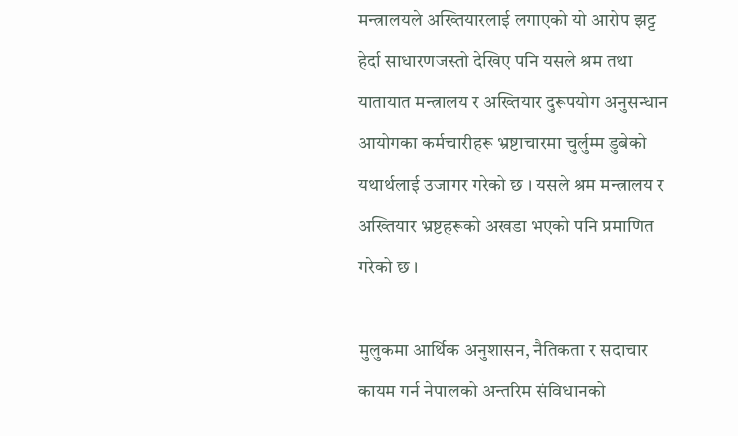मन्त्रालयले अख्तियारलाई लगाएको यो आरोप झट्ट हेर्दा साधारणजस्तो देखिए पनि यसले श्रम तथा यातायात मन्त्रालय र अख्तियार दुरूपयोग अनुसन्धान आयोगका कर्मचारीहरू भ्रष्टाचारमा चुर्लुम्म डुबेको यथार्थलाई उजागर गरेको छ । यसले श्रम मन्त्रालय र अख्तियार भ्रष्टहरूको अखडा भएको पनि प्रमाणित गरेको छ ।

मुलुकमा आर्थिक अनुशासन, नैतिकता र सदाचार कायम गर्न नेपालको अन्तरिम संविधानको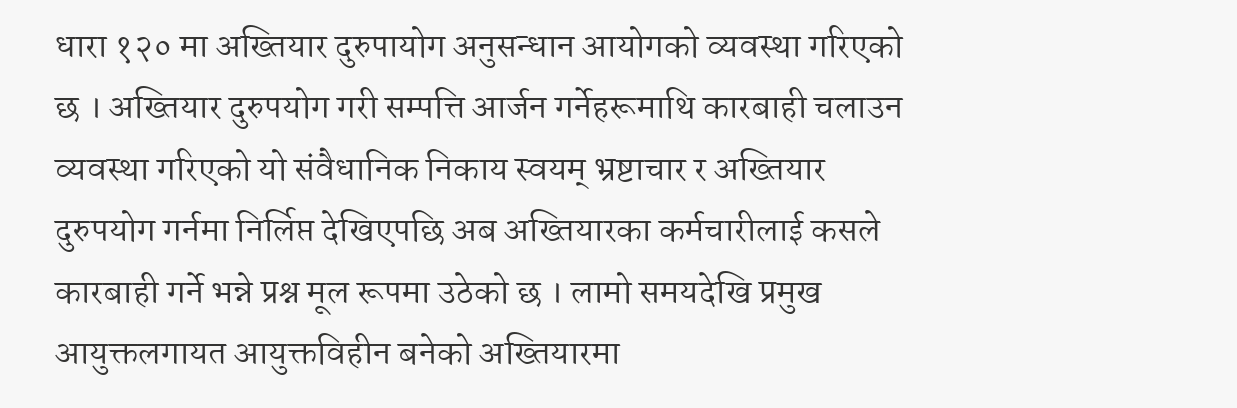धारा १२० मा अख्तियार दुरुपायोग अनुसन्धान आयोगको व्यवस्था गरिएको छ । अख्तियार दुरुपयोग गरी सम्पत्ति आर्जन गर्नेहरूमाथि कारबाही चलाउन व्यवस्था गरिएको यो संवैधानिक निकाय स्वयम् भ्रष्टाचार र अख्तियार दुरुपयोग गर्नमा निर्लिप्त देखिएपछि अब अख्तियारका कर्मचारीलाई कसले कारबाही गर्ने भन्ने प्रश्न मूल रूपमा उठेको छ । लामो समयदेखि प्रमुख आयुक्तलगायत आयुक्तविहीन बनेको अख्तियारमा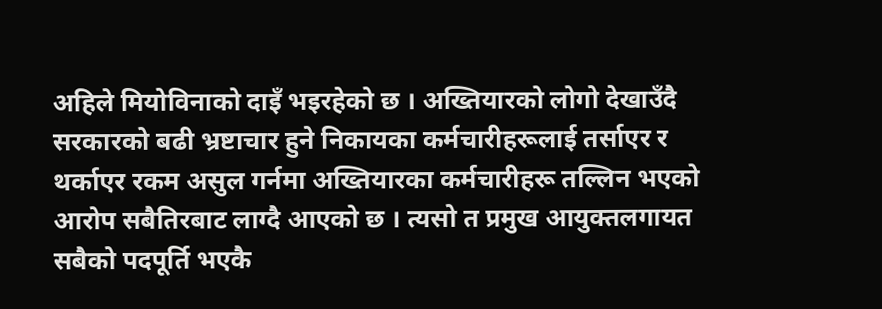अहिले मियोविनाको दाइँ भइरहेको छ । अख्तियारको लोगो देखाउँदै सरकारको बढी भ्रष्टाचार हुने निकायका कर्मचारीहरूलाई तर्साएर र थर्काएर रकम असुल गर्नमा अख्तियारका कर्मचारीहरू तल्लिन भएको आरोप सबैतिरबाट लाग्दै आएको छ । त्यसो त प्रमुख आयुक्तलगायत सबैको पदपूर्ति भएकै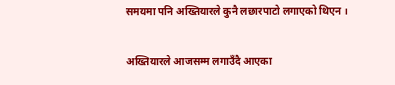समयमा पनि अख्तियारले कुनै लछारपाटो लगाएको थिएन ।

अख्तियारले आजसम्म लगाउँदै आएका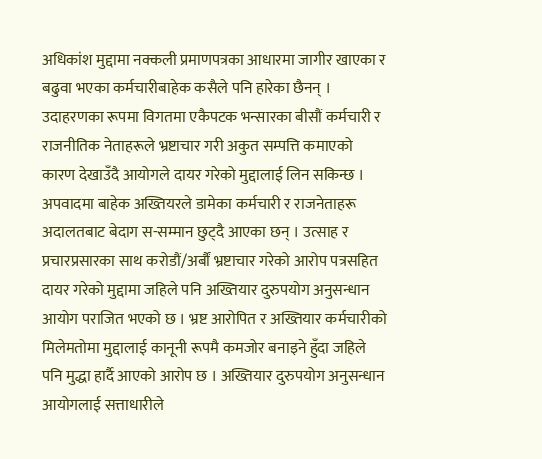अधिकांश मुद्दामा नक्कली प्रमाणपत्रका आधारमा जागीर खाएका र बढुवा भएका कर्मचारीबाहेक कसैले पनि हारेका छैनन् । उदाहरणका रूपमा विगतमा एकैपटक भन्सारका बीसौं कर्मचारी र राजनीतिक नेताहरूले भ्रष्टाचार गरी अकुत सम्पत्ति कमाएको कारण देखाउँदै आयोगले दायर गरेको मुद्दालाई लिन सकिन्छ । अपवादमा बाहेक अख्तियरले डामेका कर्मचारी र राजनेताहरू अदालतबाट बेदाग स-सम्मान छुट्दै आएका छन् । उत्साह र प्रचारप्रसारका साथ करोडौं/अर्बौं भ्रष्टाचार गरेको आरोप पत्रसहित दायर गरेको मुद्दामा जहिले पनि अख्तियार दुरुपयोग अनुसन्धान आयोग पराजित भएको छ । भ्रष्ट आरोपित र अख्तियार कर्मचारीको मिलेमतोमा मुद्दालाई कानूनी रूपमै कमजोर बनाइने हुँदा जहिले पनि मुद्धा हार्दै आएको आरोप छ । अख्तियार दुरुपयोग अनुसन्धान आयोगलाई सत्ताधारीले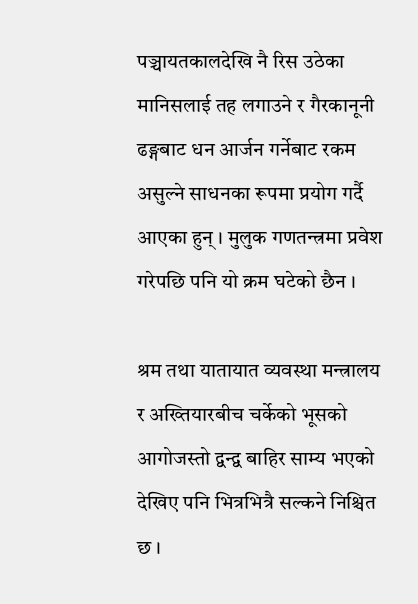पञ्चायतकालदेखि नै रिस उठेका मानिसलाई तह लगाउने र गैरकानूनी ढङ्गबाट धन आर्जन गर्नेबाट रकम असुल्ने साधनका रूपमा प्रयोग गर्दै आएका हुन् । मुलुक गणतन्त्रमा प्रवेश गरेपछि पनि यो क्रम घटेको छैन ।

श्रम तथा यातायात व्यवस्था मन्त्रालय र अख्तियारबीच चर्केको भूसको आगोजस्तो द्वन्द्व बाहिर साम्य भएको देखिए पनि भित्रभित्रै सल्कने निश्चित छ ।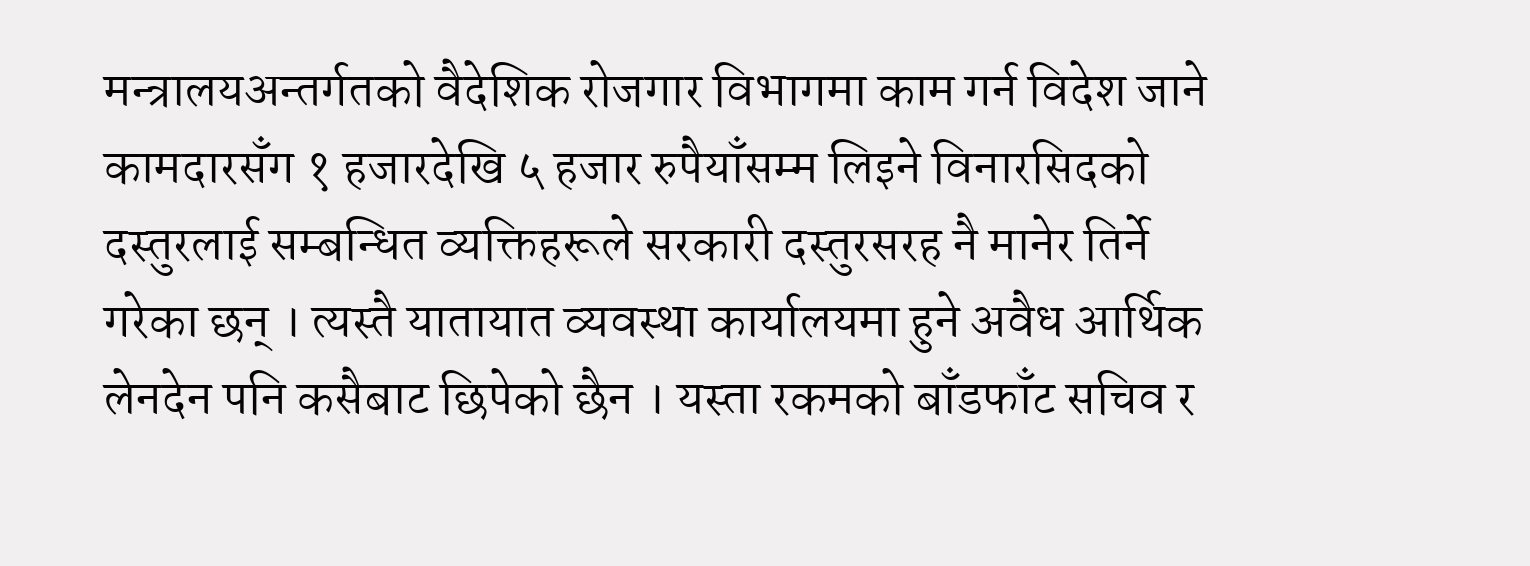मन्त्रालयअन्तर्गतको वैदेशिक रोजगार विभागमा काम गर्न विदेश जाने कामदारसँग १ हजारदेखि ५ हजार रुपैयाँसम्म लिइने विनारसिदको दस्तुरलाई सम्बन्धित व्यक्तिहरूले सरकारी दस्तुरसरह नै मानेर तिर्ने गरेका छन् । त्यस्तै यातायात व्यवस्था कार्यालयमा हुने अवैध आर्थिक लेनदेन पनि कसैबाट छिपेको छैन । यस्ता रकमको बाँडफाँट सचिव र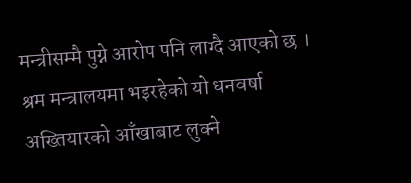मन्त्रीसम्मै पुग्ने आरोप पनि लाग्दै आएको छ । श्रम मन्त्रालयमा भइरहेको यो धनवर्षा अख्तियारको आँखाबाट लुक्ने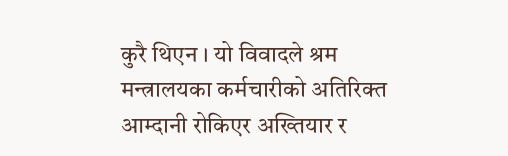कुरै थिएन । यो विवादले श्रम मन्त्रालयका कर्मचारीको अतिरिक्त आम्दानी रोकिएर अख्तियार र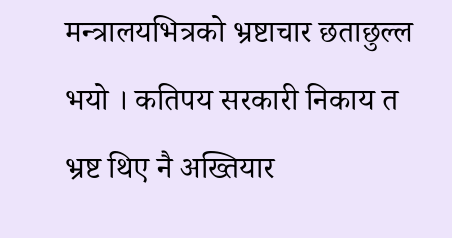मन्त्रालयभित्रको भ्रष्टाचार छताछुल्ल भयो । कतिपय सरकारी निकाय त भ्रष्ट थिए नै अख्तियार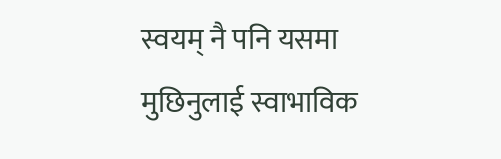स्वयम् नै पनि यसमा मुछिनुलाई स्वाभाविक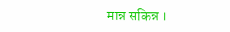मान्न सकिन्न ।